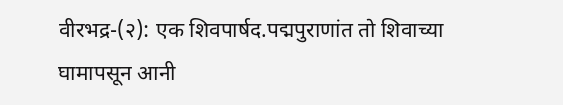वीरभद्र-(२): एक शिवपार्षद.पद्मपुराणांत तो शिवाच्या घामापसून आनी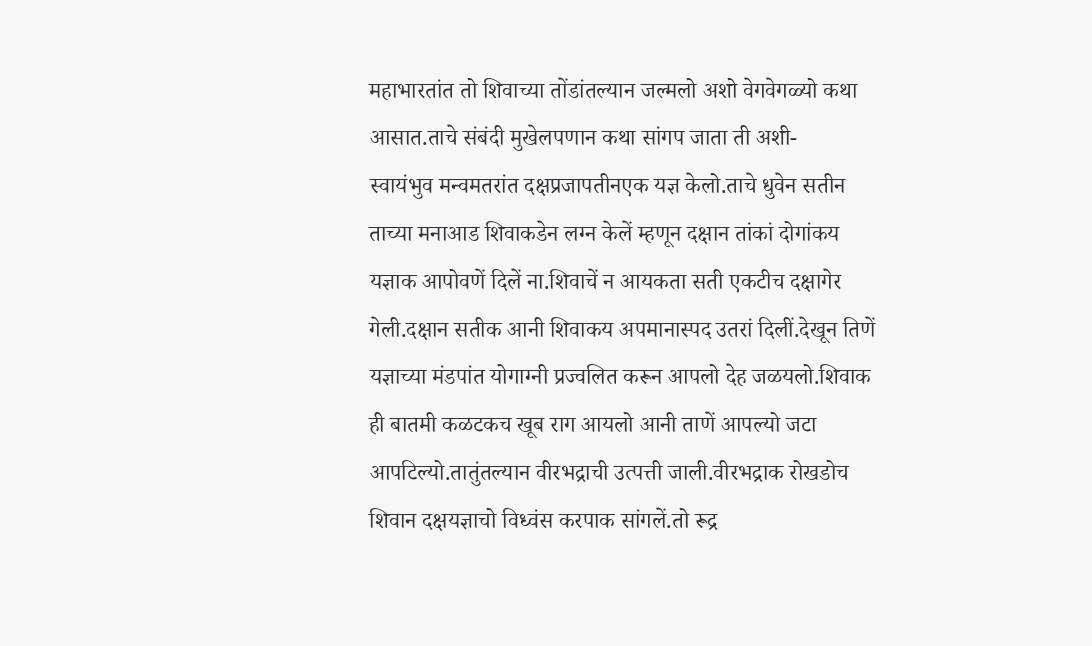महाभारतांत तो शिवाच्या तोंडांतल्यान जल्मलो अशो वेगवेगळ्यो कथा आसात.ताचे संबंदी मुखेलपणान कथा सांगप जाता ती अशी-
स्वायंभुव मन्वमतरांत दक्षप्रजापतीनएक यज्ञ केलो.ताचे धुवेन सतीन ताच्या मनाआड शिवाकडेन लग्न केलें म्हणून दक्षान तांकां दोगांकय यज्ञाक आपोवणें दिलें ना.शिवाचें न आयकता सती एकटीच दक्षागेर गेली.दक्षान सतीक आनी शिवाकय अपमानास्पद उतरां दिलीं.देखून तिणें यज्ञाच्या मंडपांत योगाग्नी प्रज्वलित करून आपलो देह जळयलो.शिवाक ही बातमी कळटकच खूब राग आयलो आनी ताणें आपल्यो जटा आपटिल्यो.तातुंतल्यान वीरभद्राची उत्पत्ती जाली.वीरभद्राक रोखडोच शिवान दक्षयज्ञाचो विध्वंस करपाक सांगलें.तो रूद्र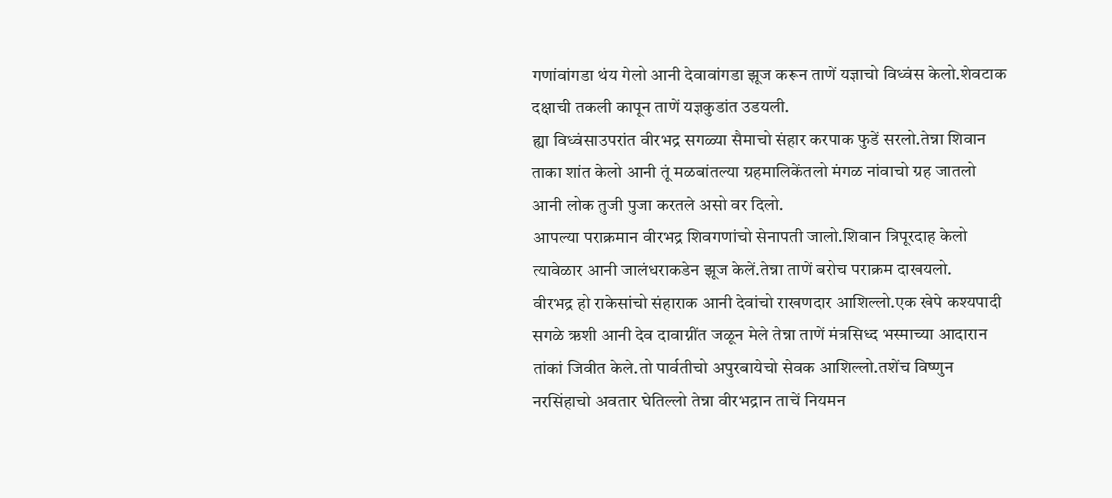गणांवांगडा थंय गेलो आनी देवावांगडा झूज करून ताणें यज्ञाचो विध्वंस केलो.शेवटाक दक्षाची तकली कापून ताणें यज्ञकुडांत उडयली.
ह्या विध्वंसाउपरांत वीरभद्र सगळ्या सैमाचो संहार करपाक फुडें सरलो.तेन्ना शिवान ताका शांत केलो आनी तूं मळबांतल्या ग्रहमालिकेंतलो मंगळ नांवाचो ग्रह जातलो आनी लोक तुजी पुजा करतले असो वर दिलो.
आपल्या पराक्रमान वीरभद्र शिवगणांचो सेनापती जालो.शिवान त्रिपूरदाह केलो त्यावेळार आनी जालंधराकडेन झूज केलें.तेन्ना ताणें बरोच पराक्रम दाखयलो.
वीरभद्र हो राकेसांचो संहाराक आनी देवांचो राखणदार आशिल्लो.एक खेपे कश्यपादी सगळे ऋशी आनी देव दावाग्नींत जळून मेले तेन्ना ताणें मंत्रसिध्द भस्माच्या आदारान तांकां जिवीत केले.तो पार्वतीचो अपुरबायेचो सेवक आशिल्लो.तशेंच विष्णुन नरसिंहाचो अवतार घेतिल्लो तेन्ना वीरभद्रान ताचें नियमन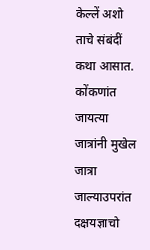केल्लें अशो ताचे संबंदीं कथा आसात.
कोंकणांत जायत्या जात्रांनी मुखेल जात्रा जाल्याउपरांत दक्षयज्ञाचो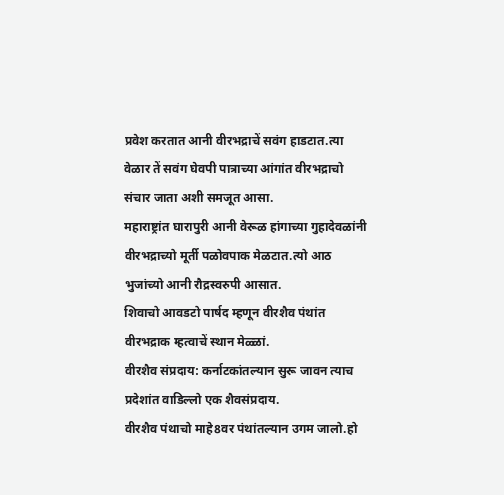प्रवेश करतात आनी वीरभद्राचें सवंग हाडटात.त्या वेळार तें सवंग घेवपी पात्राच्या आंगांत वीरभद्राचो संचार जाता अशी समजूत आसा.
महाराष्ट्रांत घारापुरी आनी वेरूळ हांगाच्या गुहादेवळांनी वीरभद्राच्यो मूर्ती पळोवपाक मेळटात.त्यो आठ भुजांच्यो आनी रौद्रस्वरुपी आसात.
शिवाचो आवडटो पार्षद म्हणून वीरशैव पंथांत वीरभद्राक म्हत्वाचें स्थान मेळ्ळां.
वीरशैव संप्रदाय: कर्नाटकांतल्यान सुरू जावन त्याच प्रदेशांत वाडिल्लो एक शैवसंप्रदाय.
वीरशैव पंथाचो माहे8वर पंथांतल्यान उगम जालो.हो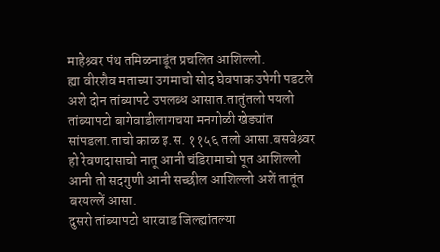माहेश्र्वर पंथ तमिळनाडूंत प्रचलित आशिल्लो.
ह्या वीरशैव मताच्या उगमाचो सोद घेवपाक उपेगी पडटले अशे दोन तांब्यापटे उपलब्ध आसात.तातुंतलो पयलो तांब्यापटो बागेवाडीलागचया मनगोळी खेड्यांत सांपडला.ताचो काळ इ.स. ११५६ तलो आसा.बसवेश्र्वर हो रेवणदासाचो नातू आनी चंडिरामाचो पूत आशिल्लो आनी तो सदगुणी आनी सच्छील आशिल्लो अशें तातूंत बरयल्लें आसा.
दुसरो तांब्यापटो धारवाड जिल्ह्यांतल्या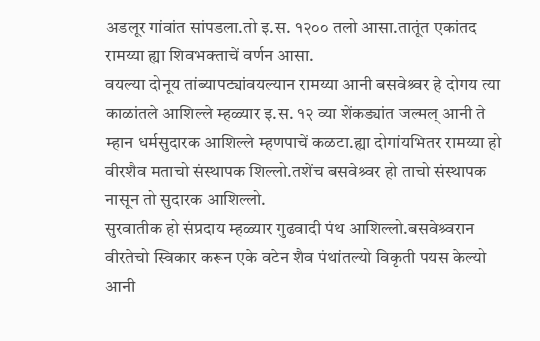अडलूर गांवांत सांपडला.तो इ.स. १२०० तलो आसा.तातूंत एकांतद रामय्या ह्या शिवभक्ताचें वर्णन आसा.
वयल्या दोनूय तांब्यापट्यांवयल्यान रामय्या आनी बसवेश्र्वर हे दोगय त्या काळांतले आशिल्ले म्हळ्यार इ.स. १२ व्या शेंकड्यांत जल्मल् आनी ते म्हान धर्मसुदारक आशिल्ले म्हणपाचें कळटा.ह्या दोगांयभितर रामय्या हो वीरशैव मताचो संस्थापक शिल्लो.तशेंच बसवेश्र्वर हो ताचो संस्थापक नासून तो सुदारक आशिल्लो.
सुरवातीक हो संप्रदाय म्हळ्यार गुढवादी पंथ आशिल्लो.बसवेश्र्वरान वीरतेचो स्विकार करून एके वटेन शैव पंथांतल्यो विकृती पयस केल्यो आनी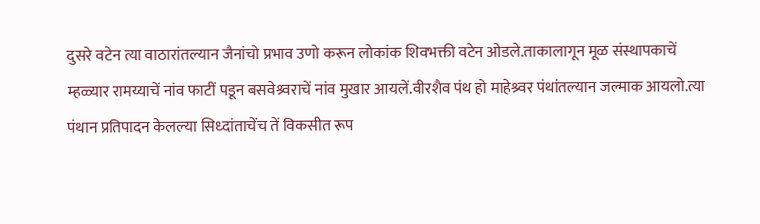दुसरे वटेन त्या वाठारांतल्यान जैनांचो प्रभाव उणो करून लोकांक शिवभक्ती वटेन ओडले.ताकालागून मूळ संस्थापकाचें म्हळ्यार रामय्याचें नांव फाटीं पडून बसवेश्र्वराचें नांव मुखार आयलें.वीरशैव पंथ हो माहेश्र्वर पंथांतल्यान जल्माक आयलो.त्या पंथान प्रतिपादन केलल्या सिध्दांताचेंच तें विकसीत रूप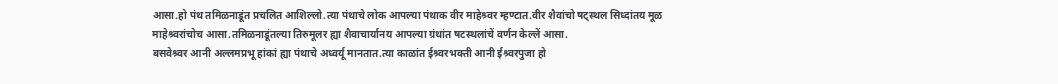आसा.हो पंथ तमिळनाडूंत प्रचलित आशिल्लो.त्या पंथाचे लोक आपल्या पंथाक वीर माहेश्र्वर म्हण्टात.वीर शैवांचो षट्स्थल सिध्दांतय मूळ माहेश्र्वरांचोच आसा.तमिळनाडूंतल्या तिरुमूलर ह्या शैवाचार्यानय आपल्या ग्रंथांत षटस्थलांचें वर्णन केल्लें आसा.
बसवेश्र्वर आनी अल्लमप्रभू हांकां ह्या पंथाचे अध्वर्यू मानतात.त्या काळांत ईश्र्वरभक्ती आनी ईश्र्वरपुजा हो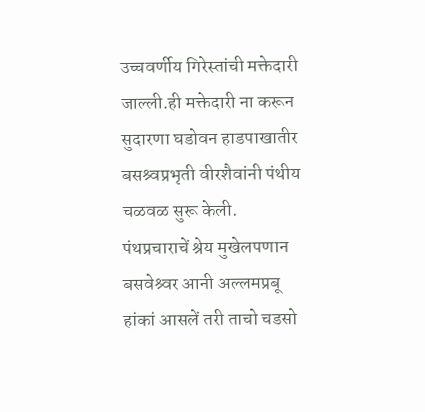उच्चवर्णीय गिरेस्तांची मक्तेदारी जाल्ली.ही मक्तेदारी ना करून सुदारणा घडोवन हाडपाखातीर बसश्र्वप्रभृती वीरशैवांनी पंथीय चळवळ सुरू केली.
पंथप्रचाराचें श्रेय मुखेलपणान बसवेश्र्वर आनी अल्लमप्रबू हांकां आसलें तरी ताचो चडसो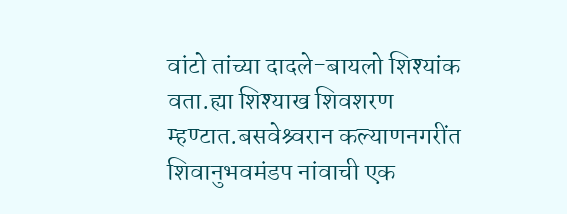वांटो तांच्या दादले-बायलो शिश्यांक वता.ह्या शिश्याख शिवशरण म्हण्टात.बसवेश्र्वरान कल्याणनगरींत शिवानुभवमंडप नांवाची एक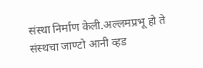संस्था निर्माण केली.अल्लमप्रभू हो ते संस्थचा जाण्टो आनी व्हड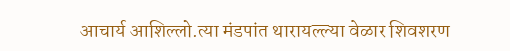आचार्य आशिल्लो.त्या मंडपांत थारायल्ल्या वेळार शिवशरण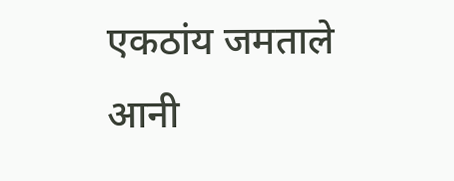एकठांय जमताले आनी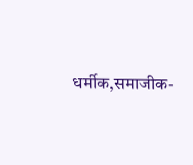धर्मीक,समाजीक-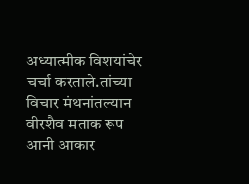अध्यात्मीक विशयांचेर चर्चा करताले.तांच्या विचार मंथनांतल्यान वीरशैव मताक रूप आनी आकार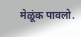मेळूंक पावलो.